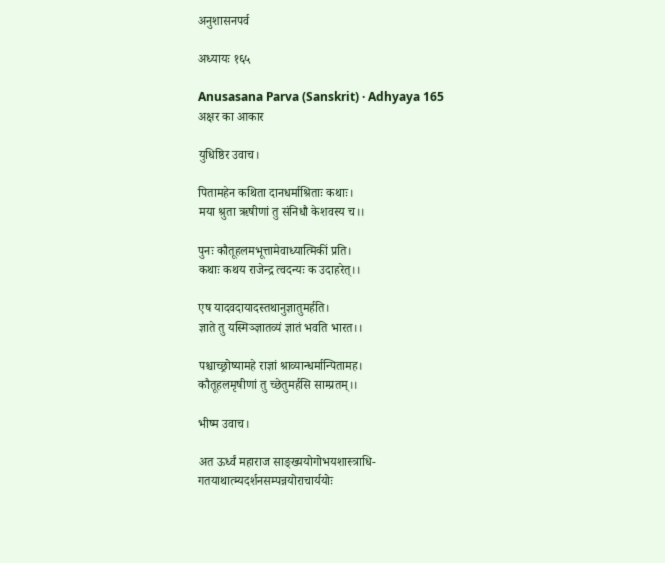अनुशासनपर्व

अध्यायः १६५

Anusasana Parva (Sanskrit) · Adhyaya 165
अक्षर का आकार

युधिष्ठिर उवाच।

पितामहेन कथिता दानधर्माश्रिताः कथाः।
मया श्रुता ऋषीणां तु संनिधौ केशवस्य च।।

पुनः कौतूहलमभूत्तामेवाध्यात्मिकीं प्रति।
कथाः कथय राजेन्द्र त्वदन्यः क उदाहरेत्।।

एष यादवदायादस्तथानुज्ञातुमर्हति।
ज्ञाते तु यस्मिञ्ज्ञातव्यं ज्ञातं भवति भारत।।

पश्चाच्छ्रोष्यामहे राज्ञां श्राव्यान्धर्मान्पितामह।
कौतूहलमृषीणां तु च्छेतुमर्हसि साम्प्रतम्।।

भीष्म उवाच।

अत ऊर्ध्वं महाराज साङ्ख्ययोगोभयशास्त्राधि-
गतयाथात्म्यदर्शनसम्पन्नयोराचार्ययोः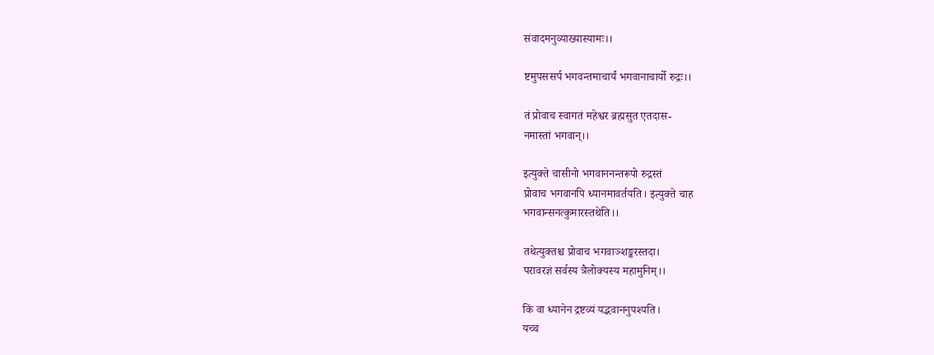संवादमनुव्याख्यास्यामः।।

ष्टमुपससर्प भगवन्तमाचार्यं भगवानाचार्यो रुद्रः।।

तं प्रोवाच स्वागतं महेश्वर ब्रह्मसुत एतदास-
नमास्तां भगवान्।।

इत्युक्ते चासीनो भगवाननन्तरूपो रुद्रस्तं
प्रोवाच भगवानपि ध्यानमावर्तयति। इत्युक्ते चाह
भगवान्सनत्कुमारस्तथेति।।

तथेत्युक्तश्च प्रोवाच भगवाञ्शङ्करस्तदा।
परावरज्ञं सर्वस्य त्रैलोक्यस्य महामुनिम्।।

किं वा ध्यानेन द्रष्टव्यं यद्भवाननुपश्यति।
यच्च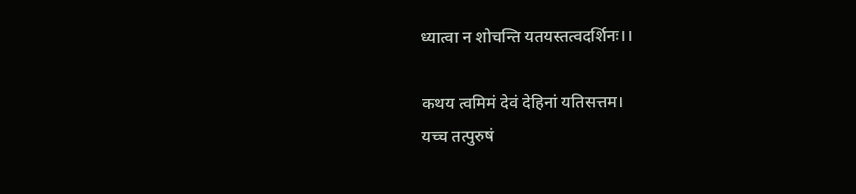ध्यात्वा न शोचन्ति यतयस्तत्वदर्शिनः।।

कथय त्वमिमं देवं देहिनां यतिसत्तम।
यच्च तत्पुरुषं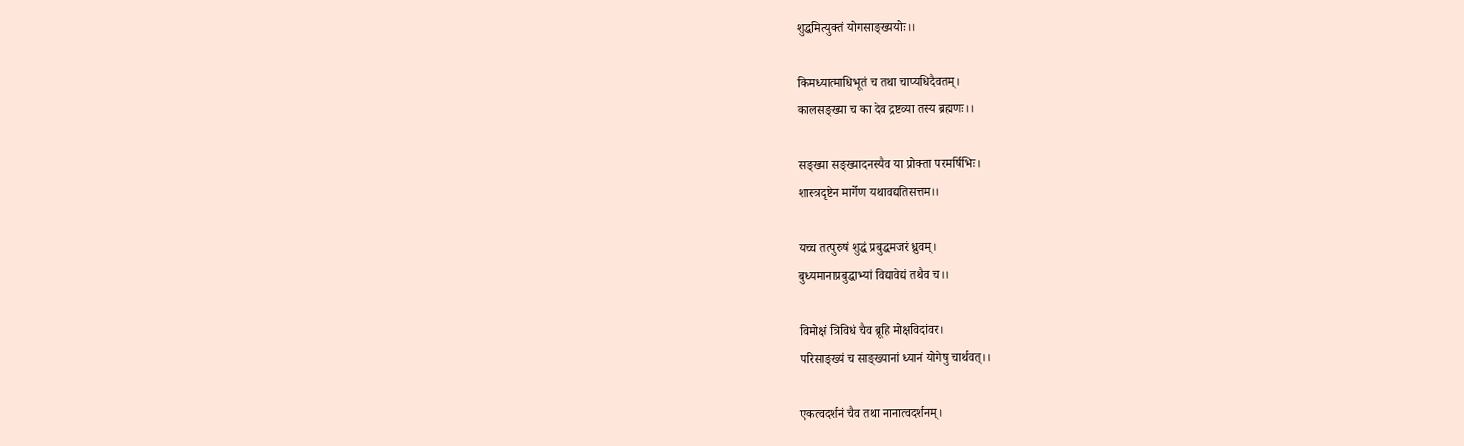शुद्धमित्युक्तं योगसाङ्ख्ययोः।।

किमध्यात्माधिभूतं च तथा चाप्यधिदैवतम्।
कालसङ्ख्या च का देव द्रष्टव्या तस्य ब्रह्मणः।।

सङ्ख्या सङ्ख्यादनस्यैव या प्रोक्ता परमर्षिभिः।
शास्त्रदृष्टेन मार्गेण यथावद्यतिसत्तम।।

यच्च तत्पुरुषं शुद्धं प्रबुद्धमजरं ध्रुवम्।
बुध्यमानाप्रबुद्धाभ्यां विद्यावेद्यं तथैव च।।

विमोक्षं त्रिविधं चैव ब्रूहि मोक्षविदांवर।
परिसाङ्ख्यं च साङ्ख्यानां ध्यानं योगेषु चार्थवत्।।

एकत्वदर्शनं चैव तथा नानात्वदर्शनम्।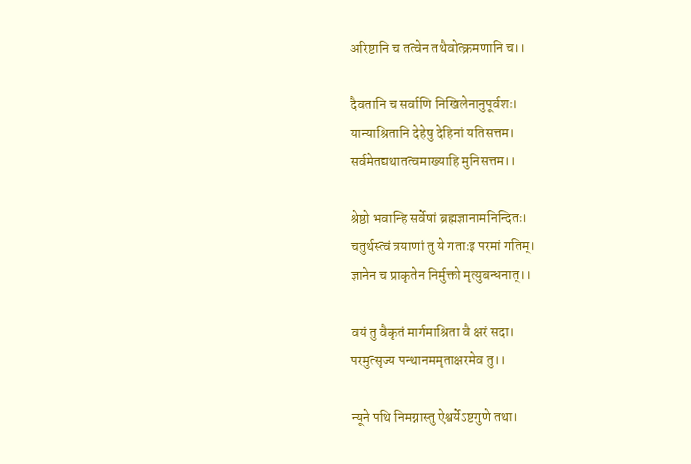अरिष्टानि च तत्वेन तथैवोत्क्रमणानि च।।

दैवतानि च सर्वाणि निखिलेनानुपूर्वशः।
यान्याश्रितानि देहेषु देहिनां यतिसत्तम।
सर्वमेतद्यथातत्वमाख्याहि मुनिसत्तम।।

श्रेष्ठो भवान्हि सर्वेषां ब्रह्मज्ञानामनिन्दितः।
चतुर्थस्त्वं त्रयाणां तु ये गताःइ परमां गतिम्।
ज्ञानेन च प्राकृतेन निर्मुक्तो मृत्युबन्धनात्।।

वयं तु वैकृतं मार्गमाश्रिता वै क्षरं सदा।
परमुत्सृज्य पन्थानममृताक्षरमेव तु।।

न्यूने पथि निमग्नास्तु ऐश्वर्येऽष्टगुणे तथा।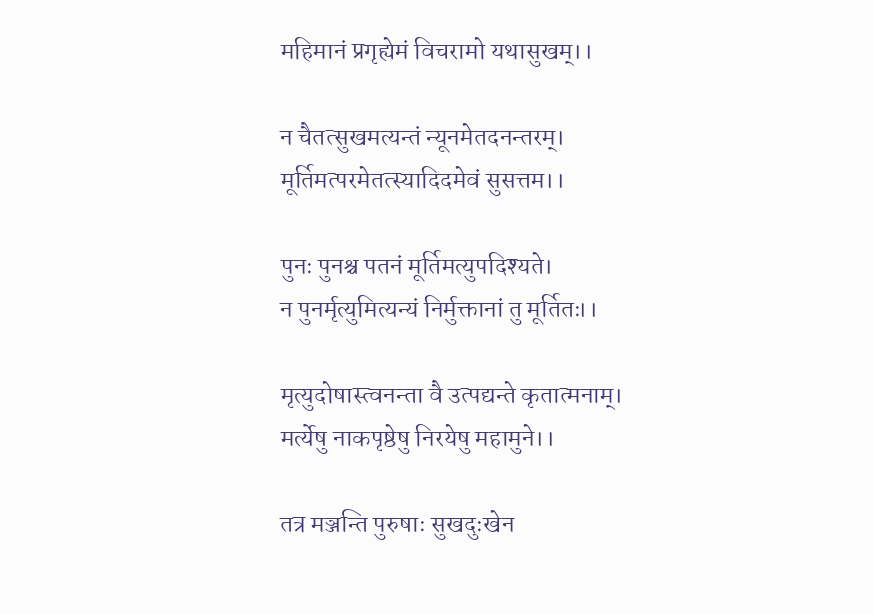महिमानं प्रगृह्येमं विचरामो यथासुखम्।।

न चैतत्सुखमत्यन्तं न्यूनमेतदनन्तरम्।
मूर्तिमत्परमेतत्स्यादिदमेवं सुसत्तम।।

पुनः पुनश्च पतनं मूर्तिमत्युपदिश्यते।
न पुनर्मृत्युमित्यन्यं निर्मुक्तानां तु मूर्तितः।।

मृत्युदोषास्त्वनन्ता वै उत्पद्यन्ते कृतात्मनाम्।
मर्त्येषु नाकपृष्ठेषु निरयेषु महामुने।।

तत्र मञ्जन्ति पुरुषाः सुखदुःखेन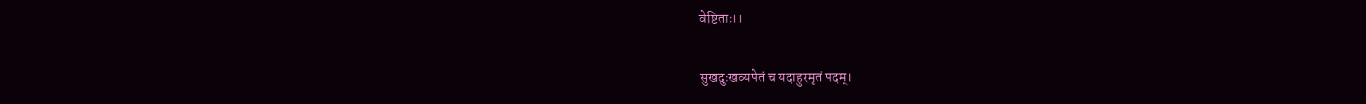वेष्टिताः।।

सुखदुःखव्यपेतं च यदाहुरमृतं पदम्।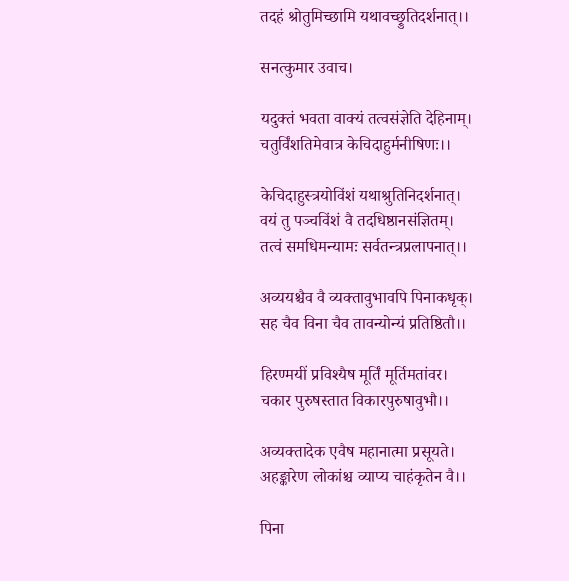तदहं श्रोतुमिच्छामि यथावच्छ्रुतिदर्शनात्।।

सनत्कुमार उवाच।

यदुक्तं भवता वाक्यं तत्वसंज्ञेति देहिनाम्।
चतुर्विंशतिमेवात्र केचिदाहुर्मनीषिणः।।

केचिदाहुस्त्रयोविंशं यथाश्रुतिनिदर्शनात्।
वयं तु पञ्चविंशं वै तदधिष्ठानसंज्ञितम्।
तत्वं समधिमन्यामः सर्वतन्त्रप्रलापनात्।।

अव्ययश्चैव वै व्यक्तावुभावपि पिनाकधृक्।
सह चैव विना चैव तावन्योन्यं प्रतिष्ठितौ।।

हिरण्मयीं प्रविश्यैष मूर्तिं मूर्तिमतांवर।
चकार पुरुषस्तात विकारपुरुषावुभौ।।

अव्यक्तादेक एवैष महानात्मा प्रसूयते।
अहङ्कारेण लोकांश्च व्याप्य चाहंकृतेन वै।।

पिना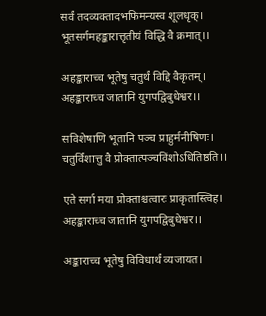सर्वं तदव्यक्तादभफिमन्यस्व शूलधृक्।
भूतसर्गमहङ्कारात्तृतीयं विद्धि वै क्रमात्।।

अहङ्काराच्च भूतेषु चतुर्थं विद्दि वैकृतम्।
अहङ्काराच्च जातानि युगपद्विबुधेश्वर।।

सविशेषाणि भूतानि पञ्च प्राहुर्मनीषिणः।
चतुर्विंशात्तु वै प्रोक्तात्पञ्चविंशोऽधितिष्ठति।।

एते सर्गा मया प्रोक्ताश्चत्वारः प्राकृतास्त्विह।
अहङ्काराच्च जातानि युगपद्विबुधेश्वर।।

अङ्काराच्च भूतेषु विविधार्थं व्यजायत।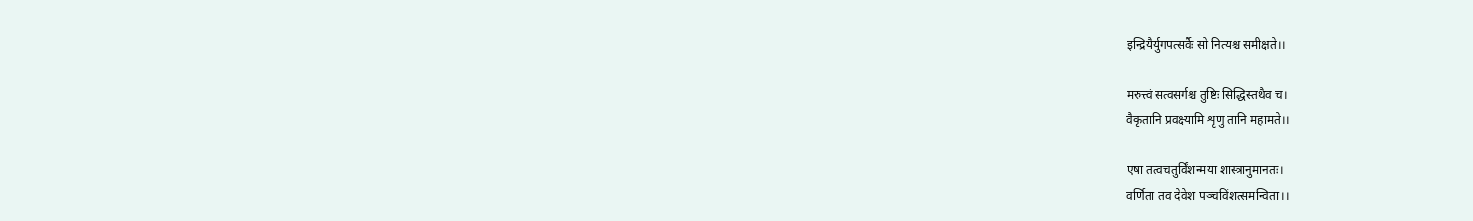इन्द्रियैर्युगपत्सर्वैः सो नित्यश्च समीक्षते।।

मरुत्त्वं सत्वसर्गश्च तुष्टिः सिद्धिस्तथैव च।
वैकृतानि प्रवक्ष्यामि शृणु तानि महामते।।

एषा तत्वचतुर्विंशन्मया शास्त्रानुमानतः।
वर्णिता तव देवेश पञ्चविंशत्समन्विता।।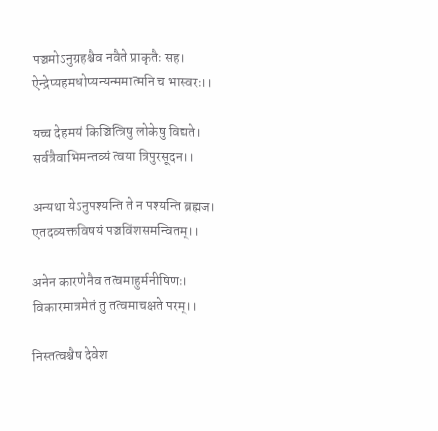पञ्चमोऽनुग्रहश्चैव नवैते प्राकृतैः सह।
ऐन्द्रेप्यहमधोप्यन्यन्ममात्मनि च भास्वरः।।

यच्च देहमयं किञ्चित्त्रिषु लोकेषु विद्यते।
सर्वत्रैवाभिमन्तव्यं त्वया त्रिपुरसूदन।।

अन्यथा येऽनुपश्यन्ति ते न पश्यन्ति ब्रह्मज।
एतदव्यक्तविषयं पञ्चविंशसमन्वितम्।।

अनेन कारणेनैव तत्वमाहुर्मनीषिणः।
विकारमात्रमेतं तु तत्वमाचक्षते परम्।।

निस्तत्वश्चैष देवेश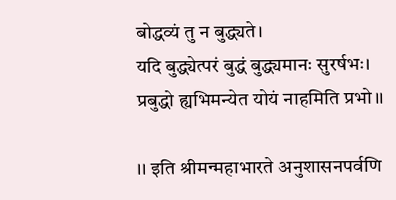बोद्धव्यं तु न बुद्ध्यते।
यदि बुद्ध्येत्परं बुद्धं बुद्ध्यमानः सुरर्षभः।
प्रबुद्धो ह्यभिमन्येत योयं नाहमिति प्रभो।।

।। इति श्रीमन्महाभारते अनुशासनपर्वणि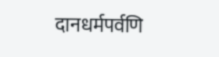दानधर्मपर्वणि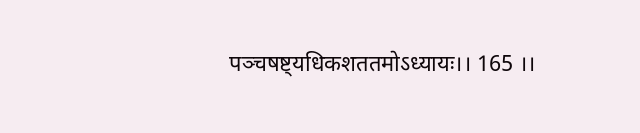पञ्चषष्ट्यधिकशततमोऽध्यायः।। 165 ।।